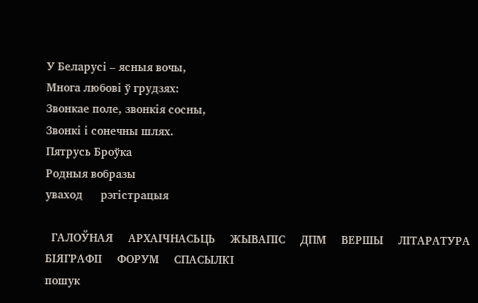У Беларусі – ясныя вочы,
Многа любові ў грудзях:
Звонкае поле, звонкія сосны,
Звонкі і сонечны шлях.
Пятрусь Броўка
Родныя вобразы
уваход      рэгiстрацыя

  ГАЛОЎНАЯ     АРХАІЧНАСЬЦЬ     ЖЫВАПІС     ДПМ     ВЕРШЫ     ЛІТАРАТУРА     БІЯГРАФІІ     ФОРУМ     СПАСЫЛКІ
пошук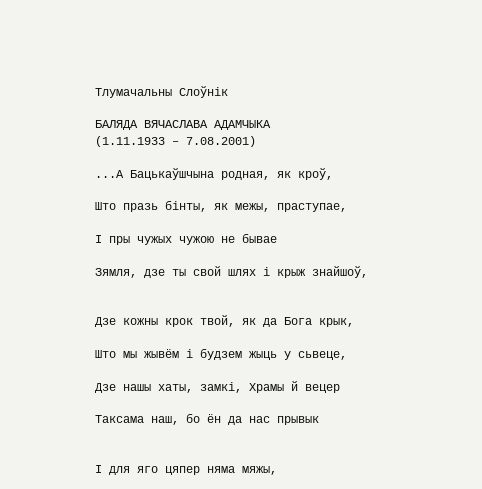Тлумачальны Слоўнік

БАЛЯДА ВЯЧАСЛАВА АДАМЧЫКА
(1.11.1933 – 7.08.2001)

...А Бацькаўшчына родная, як кроў,

Што празь бінты, як межы, праступае,

І пры чужых чужою не бывае

Зямля, дзе ты свой шлях і крыж знайшоў,


Дзе кожны крок твой, як да Бога крык,

Што мы жывём і будзем жыць у сьвеце,

Дзе нашы хаты, замкі, Храмы й вецер

Таксама наш, бо ён да нас прывык


І для яго цяпер няма мяжы,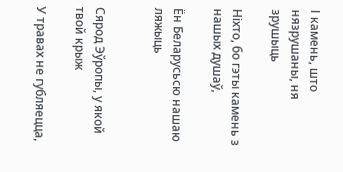І камень, што нязрушаны, ня зрушыць

Ніхто, бо гэты камень з нашых душаў,

Ён Беларусьсю нашаю ляжыць


Сярод Эўропы, у якой твой крыж

У травах не губляецца,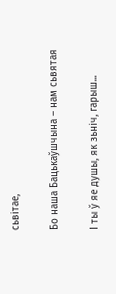сьвітае,

Бо наша Бацькаўшчына – нам сьвятая

І ты ў яе душы, як зьніч, гарыш...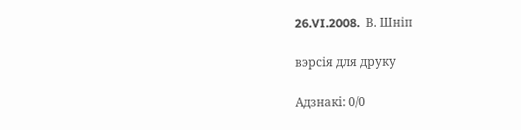26.VI.2008.  В. Шніп

вэрсія для друку

Адзнакi: 0/0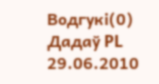Водгукі(0)
Дадаў PL 29.06.2010